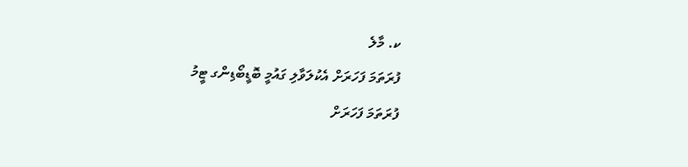ކ. މާލެ
ފުރަތަމަ ފަހަރަށް އެކުލަވާލި ގައުމީ ބޮޑީބޯޑިންގ ޓީމު
ފުރަތަމަ ފަހަރަށް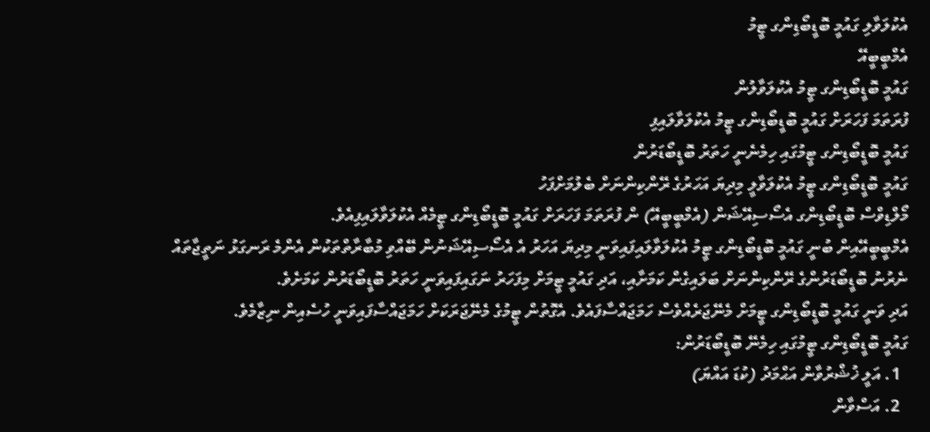އެކުލަވާލި ގައުމީ ބޮޑީބޯޑިންގ ޓީމު
އެމްބީބީއޭ
ގައުމީ ބޮޑީބޯޑިންގ ޓީމު އެކުލަވާލުން
ފުރަތަމަ ފަހަރަށް ގައުމީ ބޮޑީބޯޑިންގ ޓީމު އެކުލަވާލައިފި
ގައުމީ ބޮޑީބޯޑިންގ ޓީމުގައި ހިމެނެނީ ހަތަރު ބޮޑީބޯޑަރުން
ގައުމީ ބޮޑީބޯޑިންގ ޓީމު އެކުލަވާލީ މިދިޔަ އަހަރުގެ ރޭންކިންނަށް ބެލުމަށްފަހު
މޯލްޑިވްސް ބޮޑީބޯޑިންގ އެސޯސިއޭޝަން (އެމްބީބީއޭ) ން ފުރަތަމަ ފަހަރަށް ގައުމީ ބޮޑީބޯޑިންގ ޓީމެއް އެކުލަވާލައިފިއެވެ.
އެމްބީބީއޭއިން ބުނީ ގައުމީ ބޮޑީބޯޑިންގ ޓީމު އެކުލަވާލައިފައިވަނީ މިދިޔަ އަހަރު އެ އެސޯސިއޭޝަނުން ބޭއްވި މުބާރާތްތަކުން އެންމެ ރަނގަޅު ނަތީޖާތައް ނެރުނު ބޮޑީބޯޑަރުންގެ ރޭންކިންނަށް ބަލައިގެން ކަމަށާއި، އަދި ގައުމީ ޓީމަށް މިފަހަރު ނަގައިފައިވަނީ ހަތަރު ބޮޑީބޯޑަރުން ކަމަށެވެ.
އަދި ވަނީ ގައުމީ ބޮޑީބޯޑިންގ ޓީމަށް މެނޭޖަރެއްވެސް ހަމަޖައްސާފައެވެ. އެގޮތުން ޓީމުގެ މެނޭޖަރަކަށް ހަމަޖައްސާފައިވަނީ ހުސެއިން ނިޒާމެވެ.
ގައުމީ ބޮޑީބޯޑިންގ ޓީމުގައި ހިމެނޭ ބޮޑީބޯޑަރުން:
  1. އަލީ ޚުޝްރުވާން އަޙްމަދު (ކުޑަ އައްޔަ)
  2. އަސްވާން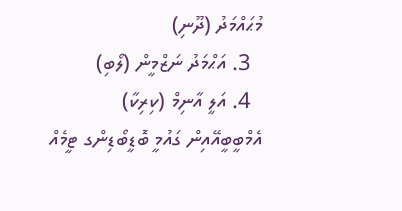މުޙައްމަދު (ދޫނި)
  3. އަޙްމަދު ނަޒްމީން (ލޯބި)
  4. އަލީ އާނިމް (ކިރިކާ)
އެމްބީބީއޭއިން ގައުމީ ބޮޑީބޯޑިންގ ޓީމެއް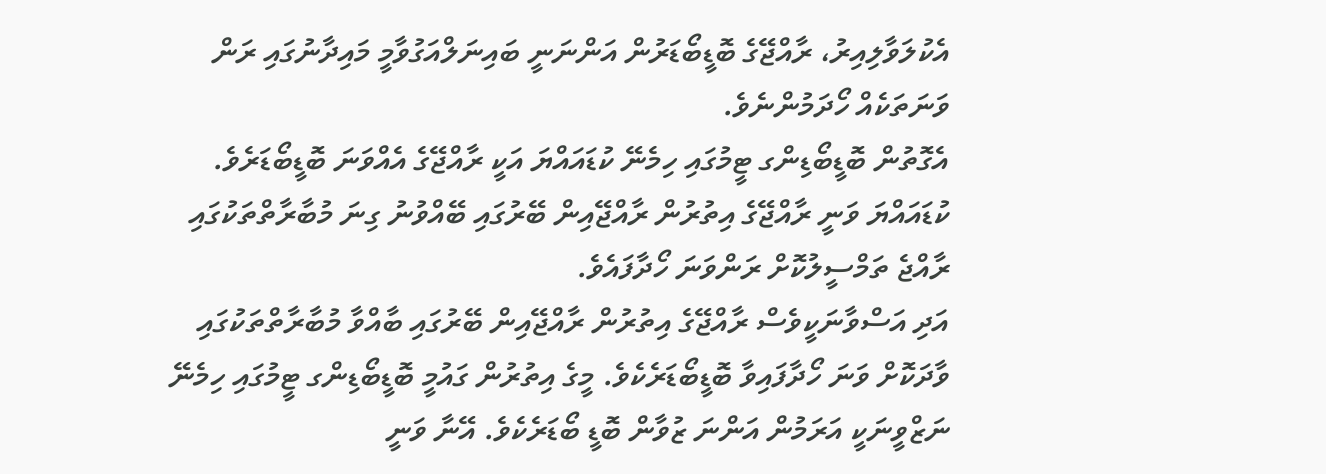އެކުލަވާލިއިރު، ރާއްޖޭގެ ބޮޑީބޯޑަރުން އަންނަނީ ބައިނަލްއަގުވާމީ މައިދާނުގައި ރަން ވަނަތަކެއް ހޯދަމުންނެވެ.
އެގޮތުން ބޮޑީބޯޑިންގ ޓީމުގައި ހިމެނޭ ކުޑައައްޔަ އަކީ ރާއްޖޭގެ އެއްވަނަ ބޮޑީބޯޑަރެވެ. ކުޑައައްޔަ ވަނީ ރާއްޖޭގެ އިތުރުން ރާއްޖޭއިން ބޭރުގައި ބޭއްވުނު ގިނަ މުބާރާތްތަކުގައި ރާއްޖެ ތަމްސީލުކޮށް ރަންވަނަ ހޯދާފައެވެ.
އަދި އަސްވާނަކީވެސް ރާއްޖޭގެ އިތުރުން ރާއްޖޭއިން ބޭރުގައި ބާއްވާ މުބާރާތްތަކުގައި ވާދަކޮށް ވަނަ ހޯދާފައިވާ ބޮޑީބޯޑަރެކެވެ. މީގެ އިތުރުން ގައުމީ ބޮޑީބޯޑިންގ ޓީމުގައި ހިމެނޭ ނަޒްވީނަކީ އަރަމުން އަންނަ ޒުވާން ބޮޑީ ބޯޑަރެކެވެ. އޭނާ ވަނީ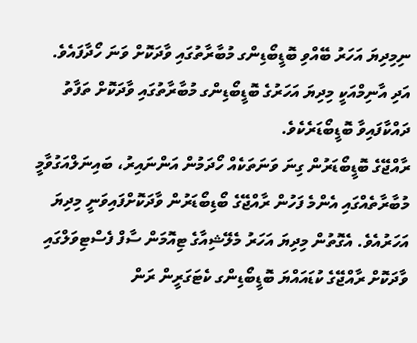ނިމިދިޔަ އަހަރު ބޭއްވި ބޮޑީބޯޑިންގ މުބާރާތުގައި ވާދަކޮށް ވަނަ ހޯދާފައެވެ. އަދި އާނިމްއަކީ މިދިޔަ އަހަރުގެ ބޮޑީބޯޑިންގ މުބާރާތުގައި ވާދަކޮށް ތަފާތު ދައްކާފައިވާ ބޮޑީބޯޑަރެކެވެ.
ރާއްޖޭގެ ބޮޑީބޯޑަރުން ގިނަ ވަނަތަކެއް ހޯދަމުން އަންނައިރު، ބައިނަލްއަގުވާމީ މުބާރާތެއްގައި އެންމެ ފަހުން ރާއްޖޭގެ ބޯޑިބޯޑަރުން ވާދަކޮށްފައިވަނީ މިދިޔަ އަހަރުއެވެ. އެގޮތުން މިދިޔަ އަހަރު މެލޭޝިއާގެ ޓިއޮމަން ސާފް ފެސްޓިވަލްގައި ވާދަކޮށް ރާއްޖޭގެ ކުޑައައްޔަ ބޮޑީބޯޑިންގ ކެޓަގަރީން ރަން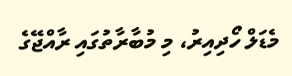މެޑަލް ހޯދިއިރު، މި މުބާރާތުގައި ރާއްޖޭގެ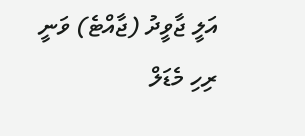އަލީ ޖާވީދު (ޖާއްޓެ) ވަނީ ރިހި މެޑަލް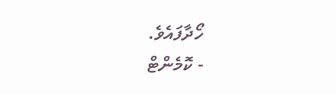ހޯދާފައެވެ.
- ކޮމެންޓް